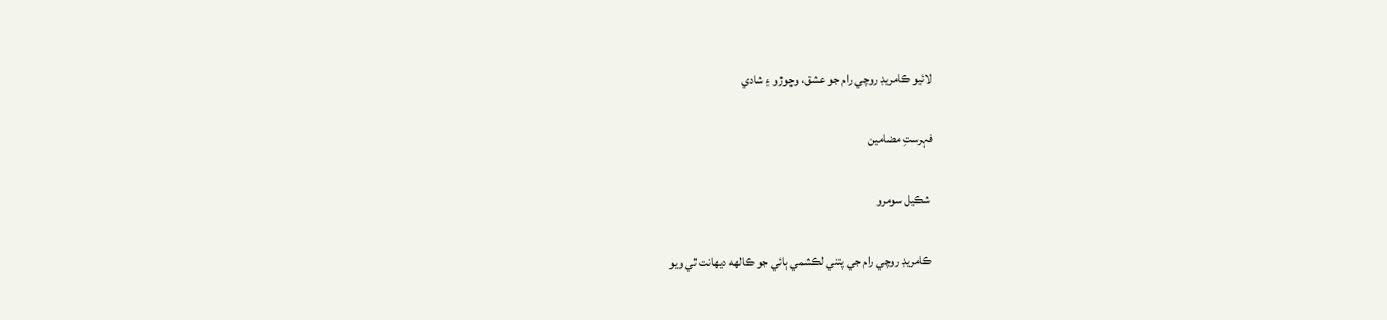لائیو ڪامريڊ روچي رام جو عشق، وڇوڙو ۽ شادي

فہرستِ مضامین

 شڪيل سومرو

 ڪامريڊ روچي رام جي پتني لڪشمي ٻائي جو ڪالهه ديهانت ٿي ويو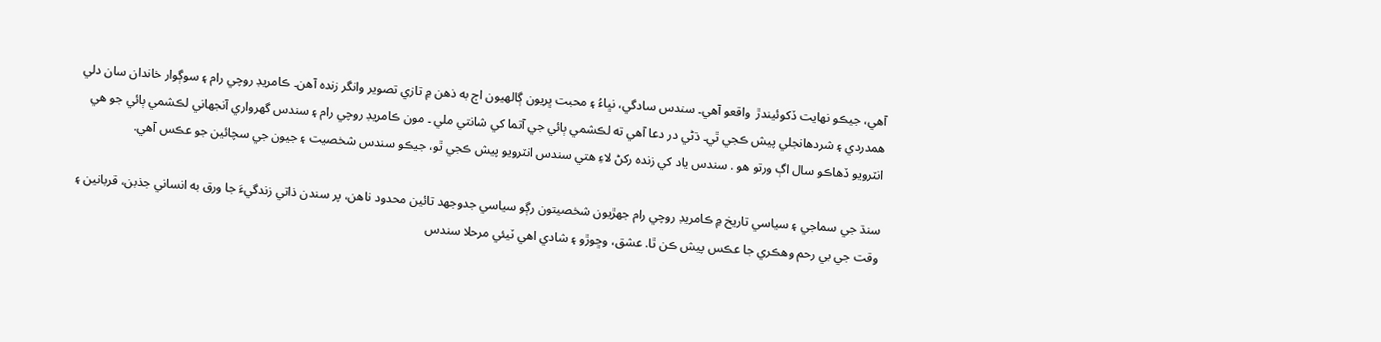آهي، جيڪو نهايت ڏکوئيندڙ  واقعو آهي۔ سندس سادگي، نڀاءُ ۽ محبت ڀريون ڳالهيون اڄ به ذهن ۾ تازي تصوير وانگر زنده آهن۔ ڪامريڊ روچي رام ۽ سوڳوار خاندان سان دلي همدردي ۽ شردھانجلي پيش ڪجي ٿي۔ ڌڻي در دعا آهي ته لڪشمي ٻائي جي آتما کي شانتي ملي ۔ مون ڪامريڊ روچي رام ۽ سندس گهرواري آنجهاني لڪشمي ٻائي جو هي انٽرويو ڏھاڪو سال اڳ ورتو هو . سندس ياد کي زنده رکڻ لاءِ هتي سندس انٽرويو پيش ڪجي ٿو، جيڪو سندس شخصيت ۽ جيون جي سچائين جو عڪس آهي.

سنڌ جي سماجي ۽ سياسي تاريخ ۾ ڪامريڊ روچي رام جهڙيون شخصيتون رڳو سياسي جدوجهد تائين محدود ناهن، پر سندن ذاتي زندگيءَ جا ورق به انساني جذبن، قربانين ۽ وقت جي بي رحم وهڪري جا عڪس پيش ڪن ٿا. عشق، وڇوڙو ۽ شادي اهي ٽيئي مرحلا سندس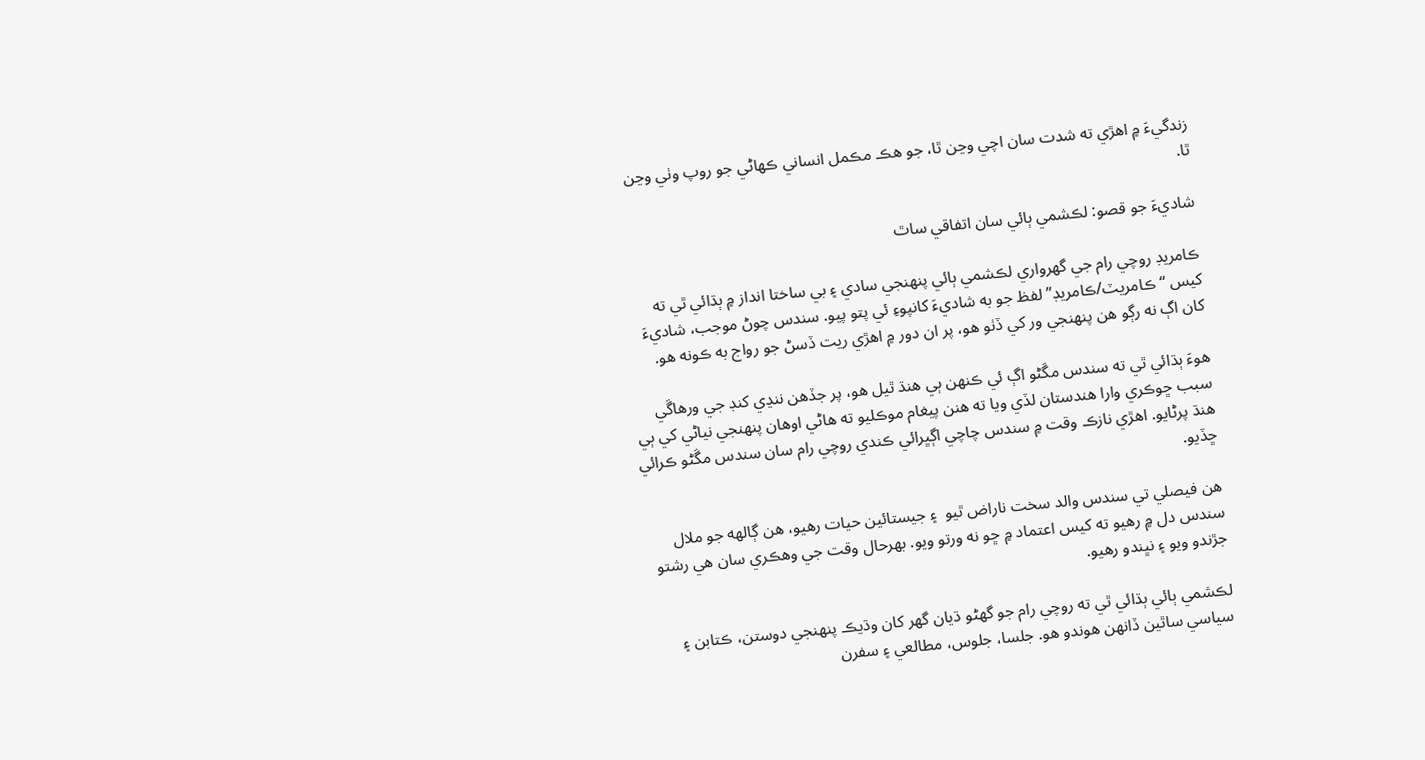زندگيءَ ۾ اهڙي ته شدت سان اچي وڃن ٿا، جو هڪ مڪمل انساني ڪهاڻي جو روپ وٺي وڃن ٿا.

شاديءَ جو قصو: لڪشمي ٻائي سان اتفاقي ساٿ

ڪامريڊ روچي رام جي گهرواري لڪشمي ٻائي پنهنجي سادي ۽ بي ساختا انداز ۾ ٻڌائي ٿي ته کيس “ڪامريٽ/ڪامريڊ” لفظ جو به شاديءَ کانپوءِ ئي پتو پيو. سندس چوڻ موجب، شاديءَ کان اڳ نه رڳو هن پنهنجي ور کي ڏٺو هو، پر ان دور ۾ اهڙي ريت ڏسڻ جو رواج به ڪونه هو.

هوءَ ٻڌائي ٿي ته سندس مڱڻو اڳ ئي ڪنهن ٻي هنڌ ٿيل هو، پر جڏهن ننڍي کنڊ جي ورهاڱي سبب ڇوڪري وارا هندستان لڏي ويا ته هنن پيغام موڪليو ته هاڻي اوهان پنهنجي نياڻي کي ٻي هنڌ پرڻايو. اهڙي نازڪ وقت ۾ سندس چاچي اڳڀرائي ڪندي روچي رام سان سندس مڱڻو ڪرائي ڇڏيو.

هن فيصلي تي سندس والد سخت ناراض ٿيو  ۽ جيستائين حيات رهيو، هن ڳالهه جو ملال سندس دل ۾ رهيو ته کيس اعتماد ۾ ڇو نه ورتو ويو. بهرحال وقت جي وهڪري سان هي رشتو جڙندو ويو ۽ نڀندو رهيو.

لڪشمي ٻائي ٻڌائي ٿي ته روچي رام جو گهڻو ڌيان گهر کان وڌيڪ پنهنجي دوستن، ڪتابن ۽ سياسي ساٿين ڏانهن هوندو هو. جلسا، جلوس، مطالعي ۽ سفرن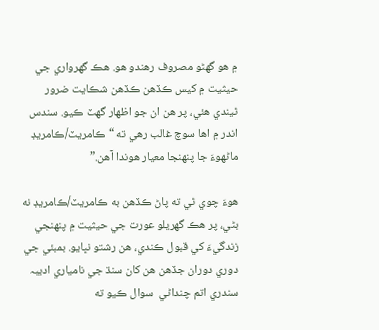۾ هو گهڻو مصروف رهندو هو. هڪ گهرواري جي حيثيت ۾ کيس ڪڏهن ڪڏهن شڪايت ضرور ٿيندي هئي، پر هن ان جو اظهار گهٽ ڪيو. سندس اندر ۾ اها سوچ غالب رهي ته “ڪامريٽ/ڪامريڊ ماڻهوءَ جا پنهنجا معيار هوندا آهن.”

هوءَ چوي ٿي ته پاڻ ڪڏهن به ڪامريٽ/ڪامريڊ نه بڻي، پر هڪ گهريلو عورت جي حيثيت ۾ پنهنجي زندگيءَ کي قبول ڪندي، هن رشتو نڀايو. بمبئي جي دوري دوران جڏهن هن کان سنڌ جي نامياري اديبہ سندري اتم چنداڻي  سوال ڪيو ته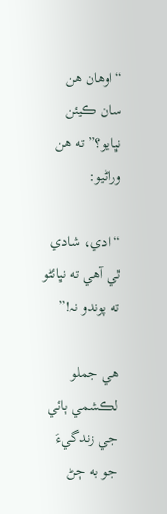“اوهان هن سان ڪيئن نڀايو؟” ته هن وراڻيو:

“ادي، شادي ٿي آهي ته نڀائڻو ته پوندو نہ!”

هي جملو لڪشمي ٻائي جي زندگيءَ جو به ڄڻ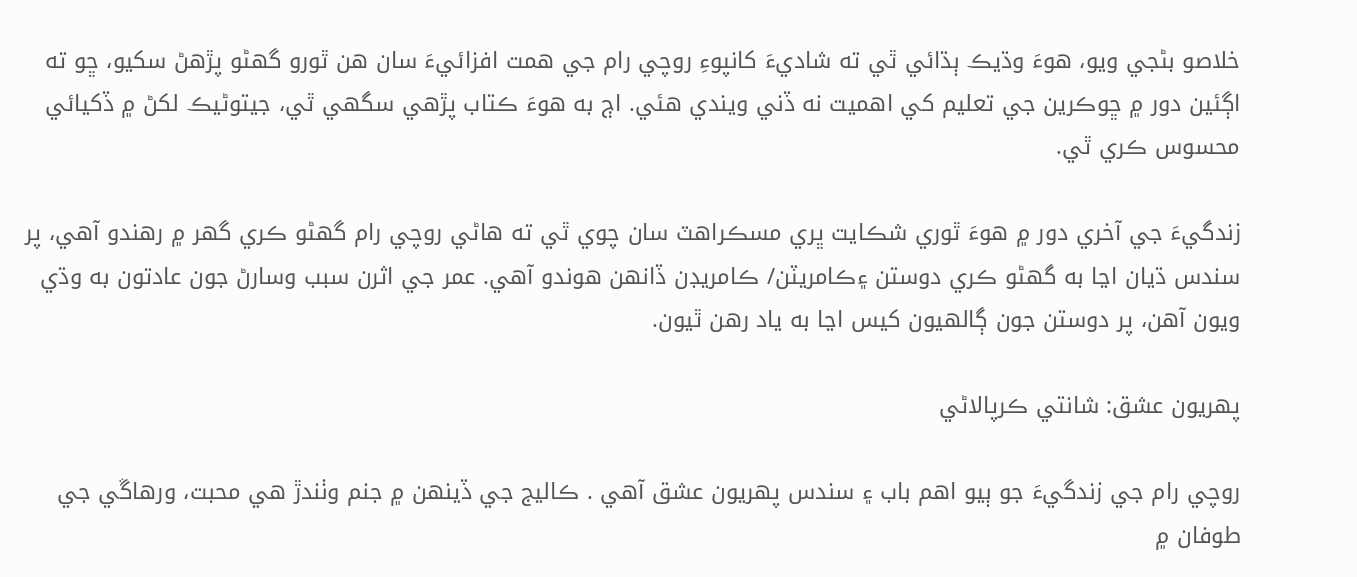خلاصو بڻجي ويو، هوءَ وڌيڪ ٻڌائي ٿي ته شاديءَ کانپوءِ روچي رام جي همت افزائيءَ سان هن ٿورو گهڻو پڙهڻ سکيو، ڇو ته اڳئين دور ۾ ڇوڪرين جي تعليم کي اهميت نه ڏني ويندي هئي. اڄ به هوءَ ڪتاب پڙهي سگهي ٿي، جيتوڻيڪ لکڻ ۾ ڏکيائي محسوس ڪري ٿي.

زندگيءَ جي آخري دور ۾ هوءَ ٿوري شڪايت ڀري مسڪراهٽ سان چوي ٿي ته هاڻي روچي رام گهڻو ڪري گهر ۾ رهندو آهي، پر سندس ڌيان اڃا به گهڻو ڪري دوستن ۽ڪامريٽن/ ڪامريڊن ڏانهن هوندو آهي. عمر جي اثرن سبب وسارڻ جون عادتون به وڌي ويون آهن، پر دوستن جون ڳالهيون کيس اڃا به ياد رهن ٿيون.

پهريون عشق: شانتي ڪرپالاڻي

روچي رام جي زندگيءَ جو ٻيو اهم باب ۽ سندس پهريون عشق آهي . ڪاليج جي ڏينهن ۾ جنم وٺندڙ هي محبت، ورهاڱي جي طوفان ۾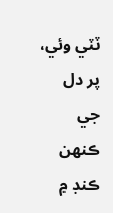ٽٽي وئي، پر دل جي ڪنهن ڪنڊ ۾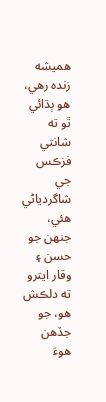هميشه زنده رھي، هو ٻڌائي ٿو ته شانتي فزڪس جي شاگردياڻي هئي، جنهن جو حسن ۽ وقار ايترو ته دلڪش هو، جو جڏهن هوءَ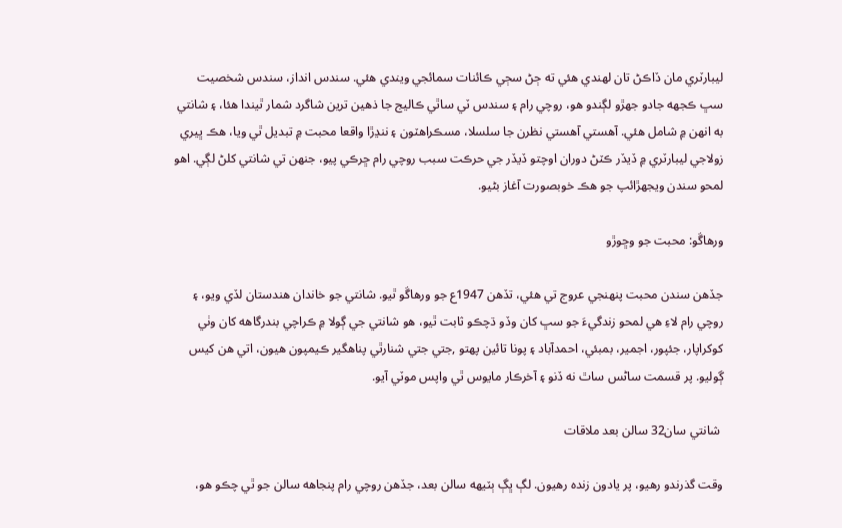ليبارٽري مان ڏاڪڻ تان لهندي هئي ته ڄڻ سڄي ڪائنات سمائجي ويندي هئي. سندس انداز، سندس شخصيت سڀ ڪجهه جادو جهڙو لڳندو هو، روچي رام ۽ سندس ٽي ساٿي ڪاليج جا ذهين ترين شاگرد شمار ٿيندا هئا، ۽ شانتي به انهن ۾ شامل هئي. آهستي آهستي نظرن جا سلسلا، مسڪراهٽون ۽ ننڍڙا واقعا محبت ۾ تبديل ٿي ويا، هڪ ڀيري زولاجي ليبارٽري ۾ ڏيڏر ڪٽڻ دوران اوچتو ڏيڏر جي حرڪت سبب روچي رام ڇرڪي پيو، جنهن تي شانتي کلڻ لڳي. اهو لمحو سندن ويجهڙائپ جو هڪ خوبصورت آغاز بڻيو.

ورهاڱو: محبت جو وڇوڙو

جڏهن سندن محبت پنهنجي عروج تي هئي، تڏهن 1947ع جو ورهاڱو ٿيو. شانتي جو خاندان هندستان لڏي ويو، ۽ روچي رام لاءِ هي لمحو زندگيءَ جو سڀ کان وڏو ڌچڪو ثابت ٿيو، هو شانتي جي ڳولا ۾ ڪراچي بندرگاهه کان وٺي کوکراپار، جئپور، اجمير، بمبئي، احمدآباد ۽ پونا تائين پهتو ,جتي جتي شنارٿي پناهگير ڪيمپون هيون، اتي هن کيس ڳوليو. پر قسمت ساڻس ساٿ نه ڏنو ۽ آخرڪار مايوس ٿي واپس موٽي آيو.

 شانتي سان32 سالن بعد ملاقات

وقت گذرندو رهيو، پر يادون زنده رهيون. لڳ ڀڳ ٻٽيهه سالن بعد، جڏهن روچي رام پنجاهه سالن جو ٿي چڪو هو،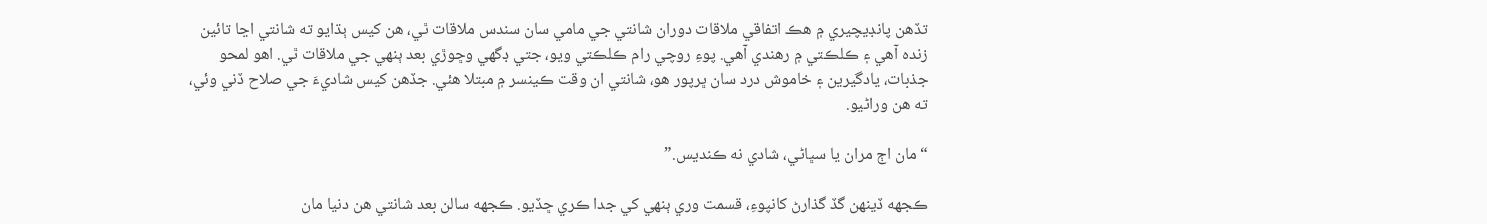تڏهن پانڊيچيري ۾ هڪ اتفاقي ملاقات دوران شانتي جي مامي سان سندس ملاقات ٿي، هن کيس ٻڌايو ته شانتي اڃا تائين زنده آهي ۽ ڪلڪتي ۾ رهندي آهي. پوءِ روچي رام ڪلڪتي ويو، جتي ڊگهي وڇوڙي بعد ٻنهي جي ملاقات ٿي. اهو لمحو جذبات، يادگيرين ۽ خاموش درد سان ڀرپور هو، شانتي ان وقت ڪينسر ۾ مبتلا هئي. جڏهن کيس شاديءَ جي صلاح ڏني وئي، ته هن وراڻيو.

“مان اڄ مران يا سڀاڻي، شادي نه ڪنديس.”

ڪجهه ڏينهن گڏ گذارڻ کانپوءِ، قسمت وري ٻنهي کي جدا ڪري ڇڏيو. ڪجهه سالن بعد شانتي هن دنيا مان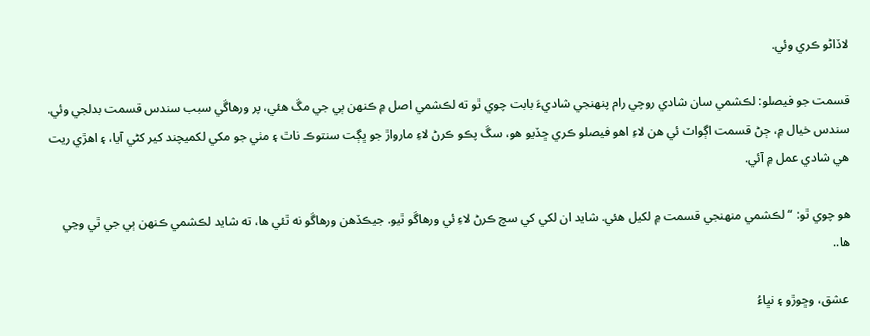لاڏاڻو ڪري وئي.

قسمت جو فيصلو: لڪشمي سان شادي روچي رام پنهنجي شاديءَ بابت چوي ٿو ته لڪشمي اصل ۾ ڪنهن ٻي جي مڱ هئي، پر ورهاڱي سبب سندس قسمت بدلجي وئي. سندس خيال ۾، ڄڻ قسمت اڳواٽ ئي هن لاءِ اهو فيصلو ڪري ڇڏيو هو، سڱ پڪو ڪرڻ لاءِ مارواڙ جو ڀڳت سنتوڪ ناٿ ۽ مٺي جو مکي لکميچند کير کڻي آيا، ۽ اهڙي ريت هي شادي عمل ۾ آئي.

هو چوي ٿو: “لڪشمي منهنجي قسمت ۾ لکيل هئي. شايد ان لکي کي سچ ڪرڻ لاءِ ئي ورهاڱو ٿيو. جيڪڏهن ورهاڱو نه ٿئي ها، ته شايد لڪشمي ڪنهن ٻي جي ٿي وڃي ها..

 عشق، وڇوڙو ۽ نڀاءُ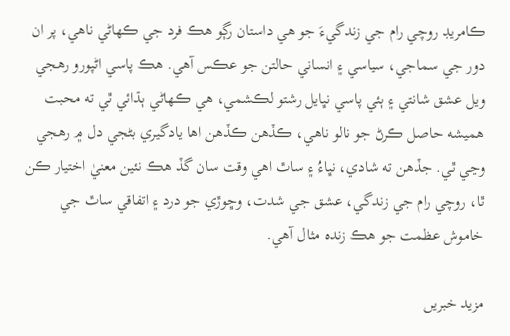ڪامريڊ روچي رام جي زندگيءَ جو هي داستان رڳو هڪ فرد جي ڪهاڻي ناهي، پر ان دور جي سماجي، سياسي ۽ انساني حالتن جو عڪس آهي. هڪ پاسي اڻپورو رهجي ويل عشق شانتي ۽ ٻئي پاسي نڀايل رشتو لڪشمي، هي ڪهاڻي ٻڌائي ٿي ته محبت هميشه حاصل ڪرڻ جو نالو ناهي، ڪڏهن ڪڏهن اها يادگيري بڻجي دل ۾ رهجي وڃي ٿي. جڏهن ته شادي، نڀاءُ ۽ ساٿ اهي وقت سان گڏ هڪ نئين معنيٰ اختيار ڪن ٿا، روچي رام جي زندگي، عشق جي شدت، وڇوڙي جو درد ۽ اتفاقي ساٿ جي خاموش عظمت جو هڪ زنده مثال آهي.

مزید خبریں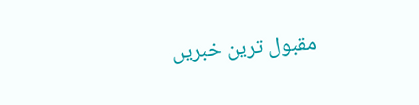مقبول ترین خبریں